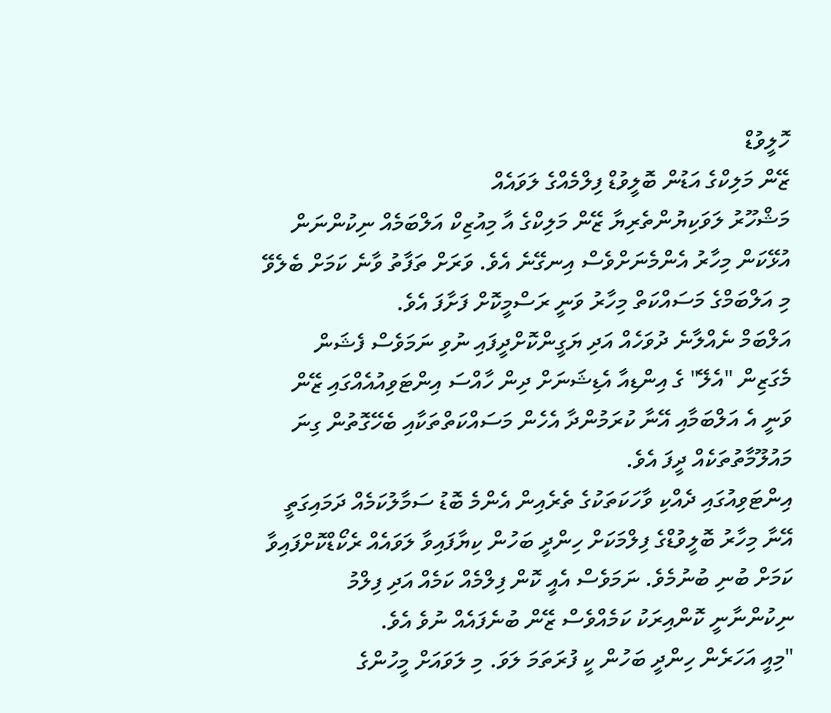ހޮލީވުޑް
ޒޭން މަލިކްގެ އަޑުން ބޮލީވުޑް ފިލްމެއްގެ ލަވައެއް
މަޝްހޫރު ލަވަކިޔުންތެރިޔާ ޒޭން މަލިކްގެ އާ މިއުޒިކް އަލްބަމެއް ނިކުންނަން އުޅޭކަން މިހާރު އެންމެނަށްވެސް އިނގޭނެ އެވެ. ވަރަށް ތަފާތު ވާނެ ކަމަށް ބެލެވޭ މި އަލްބަމްގެ މަސައްކަތް މިހާރު ވަނީ ރަސްމީކޮށް ފަށާފަ އެވެ.
އަލްބަމް ނެއްލާނެ ދުވަހެއް އަދި ޔަގީންކޮށްދީފައި ނުވި ނަމަވެސް ފެޝަން މެގަޒިން "އެލޭ" ގެ އިންޑިއާ އެޑިޝަނަށް ދިން ހާއްސަ އިންޓަވިއުއެއްގައި ޒޭން ވަނީ އެ އަލްބަމާއި އޭނާ ކުރަމުންދާ އެހެން މަސައްކަތްތަކާއި ބެހޭގޮތުން ގިނަ މައުލޫމާތުތަކެއް ދީފަ އެވެ.
އިންޓަވިއުގައި ދެއްކި ވާހަކަތަކުގެ ތެރެއިން އެންމެ ބޮޑު ސަމާލުކަމެއް ދަމައިގަތީ އޭނާ މިހާރު ބޮލީވުޑްގެ ފިލްމަކަށް ހިންދީ ބަހުން ކިޔާފައިވާ ލަވައެއް ރެކޯޑްކޮށްފައިވާ ކަމަށް ބުނި ބުނުމެވެ. ނަމަވެސް އެއީ ކޮން ފިލްމެއް ކަމެއް އަދި ފިލްމު ނިކުންނާނީ ކޮންއިރަކު ކަމެއްވެސް ޒޭން ބުނެފައެއް ނުވެ އެވެ.
"މިއީ އަހަރެން ހިންދީ ބަހުން ކީ ފުރަތަމަ ލަވަ. މި ލަވައަށް މީހުންގެ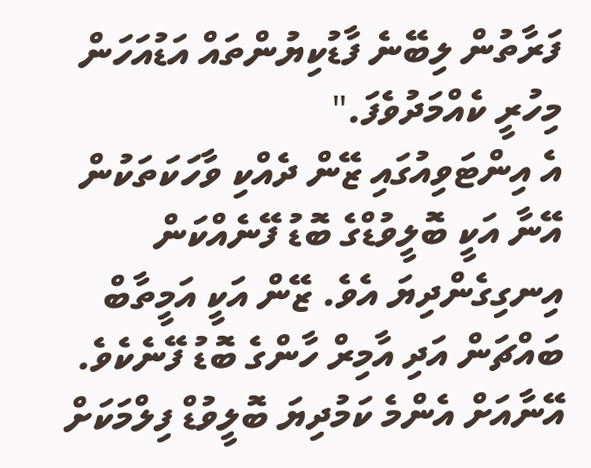ފަރާތުން ލިބޭނެ ފާޑުކިޔުންތައް އަޑުއަހަން މިހުރީ ކެއްމަދުވެފަ."
އެ އިންޓަވިއުގައި ޒޭން ދެއްކި ވާހަކަތަކުން އޭނާ އަކީ ބޮލީވުޑްގެ ބޮޑު ފޭނެއްކަން އިނގިގެންދިޔަ އެވެ. ޒޭން އަކީ އަމީތާބް ބައްޗަން އަދި އާމިރް ހާންގެ ބޮޑު ފޭނެކެވެ. އޭނާއަށް އެންމެ ކަމުދިޔަ ބޮލީވުޑް ފިލްމަކަށް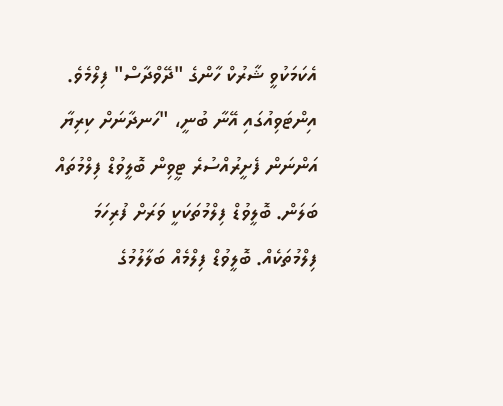އެކަމަކުވީ ޝާރުކް ހާންގެ "ދޭވްދާސް" ފިލްމެވެ.
އިންޓަވިއުގައި އޭނާ ބުނީ، "ހަނދާނަށް ކިރިޔާ އަންނަން ފެށީރުއްސުރެ ޓީވިން ބޮލީވުޑް ފިލްމުތައް ބަލަން. ބޮލީވުޑް ފިލްމުތަކަކީ ވަރަށް ފުރިހަމަ ފިލްމުތަކެއް. ބޮލީވުޑް ފިލްމެއް ބަލާލުމުގެ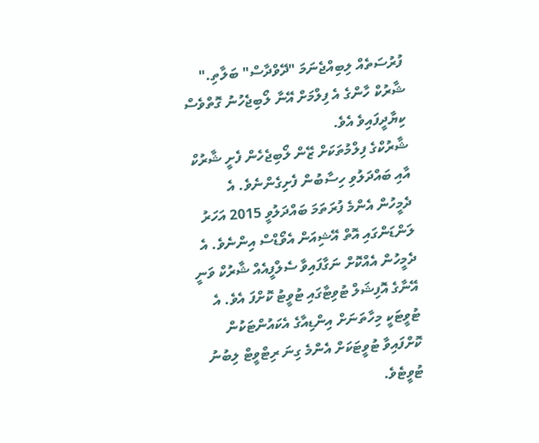ފުރުސަތެއް ލިބިއްޖެނަމަ "ދޭވްދާސް" ބަލާތި." ޝާރުކް ހާންގެ އެ ފިލްމަށް އޭނާ ލޯބިޖެހުނު ގޮތްވެސް ކިޔާދީފައިވެ އެވެ.
ޝާރުކްގެ ފިލްމުތަކަށް ޒޭން ލޯބިޖެހެން ފެށީ ޝާރުކް އާއި ބައްދަލުވި ހިސާބުން ފެށިގެންނެވެ. އެ ދެމީހުން އެންމެ ފުރަތަމަ ބައްދަލުވީ 2015 އަހަރު ލަންޑަންގައި އޮތް އޭޝިއަން އެވޯޑްސް އިންނެވެ. އެ ދެމީހުން އެއްކޮށް ނަގާފައިވާ ސެލްފީއެއް ޝާރުކް ވަނީ އޭނާގެ އޮފިޝަލް ޓުވިޓާގައި ޓުވީޓު ކޮށްފަ އެވެ. އެ ޓުވީޓަކީ މިހާތަނަށް އިންޑިއާގެ އެކައުންޓަކުން ކޮށްފައިވާ ޓުވީޓަކަށް އެންމެ ގިނަ ރިޓްވީޓް ލިބުނު ޓުވީޓެވެ.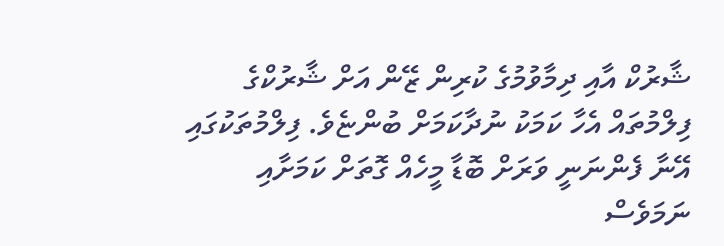ޝާރުކް އާއި ދިމާވުމުގެ ކުރިން ޒޭން އަށް ޝާރުކްގެ ފިލްމުތައް އެހާ ކަމަކު ނުދާކަމަށް ބުންޏެވެ. ފިލްމުތަކުގައި އޭނާ ފެންނަނީ ވަރަށް ބޮޑާ މީހެއް ގޮތަށް ކަމަށާއި ނަމަވެސް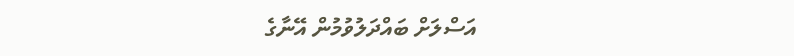އަސްލަށް ބައްދަލުވުމުން އޭނާގެ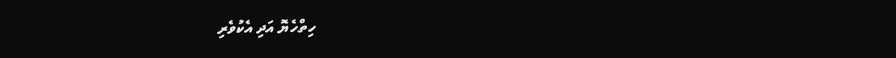ހިތްހެޔޮ އަދި އެކުވެރި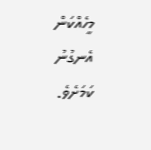މީހެއްކަން އެނގުނު ކަމަށެވެ.